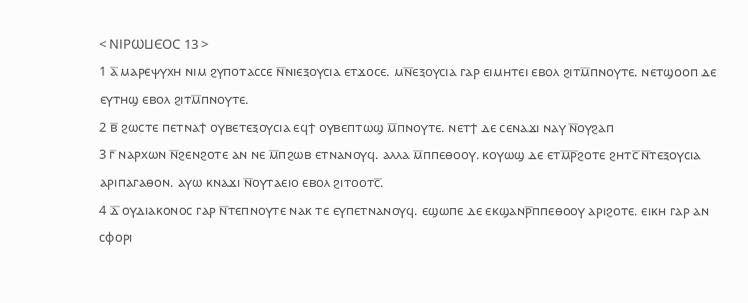< ⲚⲒⲢⲰⳘⲈⲞⲤ 13 >
1 ⲁ̅ ⲙⲁⲣⲉⲯⲩⲭⲏ ⲛⲓⲙ ϩⲩⲡⲟⲧⲁⲥⲥⲉ ⲛ̅ⲛⲓⲉⲝⲟⲩⲥⲓⲁ ⲉⲧϫⲟⲥⲉ. ⲙⲛ̅ⲉⲝⲟⲩⲥⲓⲁ ⲅⲁⲣ ⲉⲓⲙⲏⲧⲉⲓ ⲉⲃⲟⲗ ϩⲓⲧⲙ̅ⲡⲛⲟⲩⲧⲉ. ⲛⲉⲧϣⲟⲟⲡ ⲇⲉ ⲉⲩⲧⲏϣ ⲉⲃⲟⲗ ϩⲓⲧⲙ̅ⲡⲛⲟⲩⲧⲉ.
2 ⲃ̅ ϩⲱⲥⲧⲉ ⲡⲉⲧⲛⲁϯ ⲟⲩⲃⲉⲧⲉⲝⲟⲩⲥⲓⲁ ⲉϥϯ ⲟⲩⲃⲉⲡⲧⲱϣ ⲙ̅ⲡⲛⲟⲩⲧⲉ. ⲛⲉⲧϯ ⲇⲉ ⲥⲉⲛⲁϫⲓ ⲛⲁⲩ ⲛ̅ⲟⲩϩⲁⲡ
3 ⲅ̅ ⲛⲁⲣⲭⲱⲛ ⲛ̅ϩⲉⲛϩⲟⲧⲉ ⲁⲛ ⲛⲉ ⲙ̅ⲡϩⲱⲃ ⲉⲧⲛⲁⲛⲟⲩϥ. ⲁⲗⲗⲁ ⲙ̅ⲡⲡⲉⲑⲟⲟⲩ. ⲕⲟⲩⲱϣ ⲇⲉ ⲉⲧⲙ̅ⲣ̅ϩⲟⲧⲉ ϩⲏⲧⲥ̅ ⲛ̅ⲧⲉⲝⲟⲩⲥⲓⲁ ⲁⲣⲓⲡⲁⲅⲁⲑⲟⲛ. ⲁⲩⲱ ⲕⲛⲁϫⲓ ⲛ̅ⲟⲩⲧⲁⲉⲓⲟ ⲉⲃⲟⲗ ϩⲓⲧⲟⲟⲧⲥ̅.
4 ⲇ̅ ⲟⲩⲇⲓⲁⲕⲟⲛⲟⲥ ⲅⲁⲣ ⲛ̅ⲧⲉⲡⲛⲟⲩⲧⲉ ⲛⲁⲕ ⲧⲉ ⲉⲩⲡⲉⲧⲛⲁⲛⲟⲩϥ. ⲉϣⲱⲡⲉ ⲇⲉ ⲉⲕϣⲁⲛⲣ̅ⲡⲡⲉⲑⲟⲟⲩ ⲁⲣⲓϩⲟⲧⲉ. ⲉⲓⲕⲏ ⲅⲁⲣ ⲁⲛ ⲥⲫⲟⲣⲓ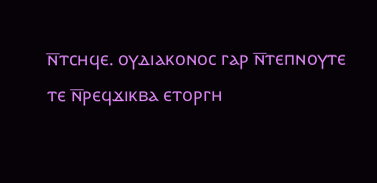ⲛ̅ⲧⲥⲏϥⲉ. ⲟⲩⲇⲓⲁⲕⲟⲛⲟⲥ ⲅⲁⲣ ⲛ̅ⲧⲉⲡⲛⲟⲩⲧⲉ ⲧⲉ ⲛ̅ⲣⲉϥϫⲓⲕⲃⲁ ⲉⲧⲟⲣⲅⲏ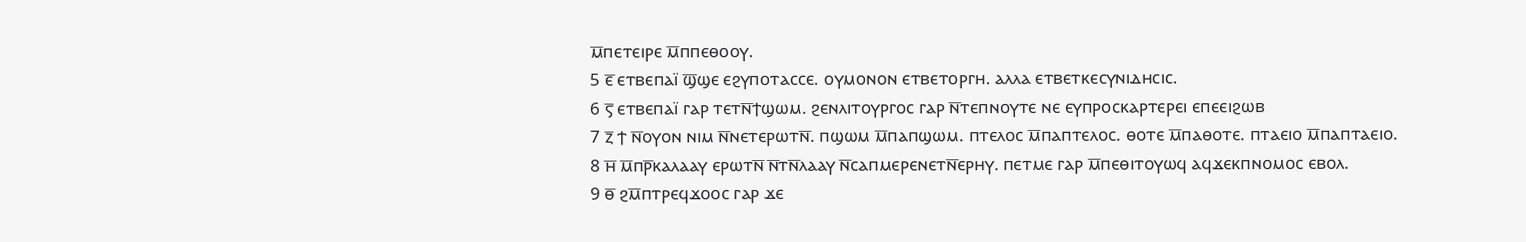ⲙ̅ⲡⲉⲧⲉⲓⲣⲉ ⲙ̅ⲡⲡⲉⲑⲟⲟⲩ.
5 ⲉ̅ ⲉⲧⲃⲉⲡⲁⲓ̈ ϣ̅ϣⲉ ⲉϩⲩⲡⲟⲧⲁⲥⲥⲉ. ⲟⲩⲙⲟⲛⲟⲛ ⲉⲧⲃⲉⲧⲟⲣⲅⲏ. ⲁⲗⲗⲁ ⲉⲧⲃⲉⲧⲕⲉⲥⲩⲛⲓⲇⲏⲥⲓⲥ.
6 ⲋ̅ ⲉⲧⲃⲉⲡⲁⲓ̈ ⲅⲁⲣ ⲧⲉⲧⲛ̅ϯϣⲱⲙ. ϩⲉⲛⲗⲓⲧⲟⲩⲣⲅⲟⲥ ⲅⲁⲣ ⲛ̅ⲧⲉⲡⲛⲟⲩⲧⲉ ⲛⲉ ⲉⲩⲡⲣⲟⲥⲕⲁⲣⲧⲉⲣⲉⲓ ⲉⲡⲉⲉⲓϩⲱⲃ
7 ⲍ̅ ϯ ⲛ̅ⲟⲩⲟⲛ ⲛⲓⲙ ⲛ̅ⲛⲉⲧⲉⲣⲱⲧⲛ̅. ⲡϣⲱⲙ ⲙ̅ⲡⲁⲡϣⲱⲙ. ⲡⲧⲉⲗⲟⲥ ⲙ̅ⲡⲁⲡⲧⲉⲗⲟⲥ. ⲑⲟⲧⲉ ⲙ̅ⲡⲁⲑⲟⲧⲉ. ⲡⲧⲁⲉⲓⲟ ⲙ̅ⲡⲁⲡⲧⲁⲉⲓⲟ.
8 ⲏ̅ ⲙ̅ⲡⲣ̅ⲕⲁⲗⲁⲁⲩ ⲉⲣⲱⲧⲛ̅ ⲛ̅ⲧⲛ̅ⲗⲁⲁⲩ ⲛ̅ⲥⲁⲡⲙⲉⲣⲉⲛⲉⲧⲛ̅ⲉⲣⲏⲩ. ⲡⲉⲧⲙⲉ ⲅⲁⲣ ⲙ̅ⲡⲉⲑⲓⲧⲟⲩⲱϥ ⲁϥϫⲉⲕⲡⲛⲟⲙⲟⲥ ⲉⲃⲟⲗ.
9 ⲑ̅ ϩⲙ̅ⲡⲧⲣⲉϥϫⲟⲟⲥ ⲅⲁⲣ ϫⲉ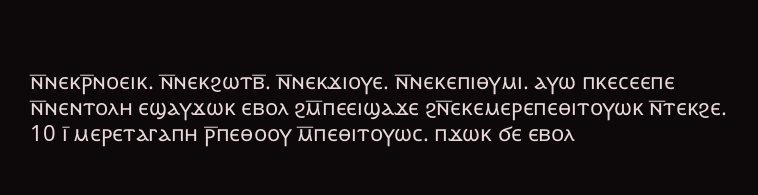ⲛ̅ⲛⲉⲕⲣ̅ⲛⲟⲉⲓⲕ. ⲛ̅ⲛⲉⲕϩⲱⲧⲃ̅. ⲛ̅ⲛⲉⲕϫⲓⲟⲩⲉ. ⲛ̅ⲛⲉⲕⲉⲡⲓⲑⲩⲙⲓ. ⲁⲩⲱ ⲡⲕⲉⲥⲉⲉⲡⲉ ⲛ̅ⲛⲉⲛⲧⲟⲗⲏ ⲉϣⲁⲩϫⲱⲕ ⲉⲃⲟⲗ ϩⲙ̅ⲡⲉⲉⲓϣⲁϫⲉ ϩⲛ̅ⲉⲕⲉⲙⲉⲣⲉⲡⲉⲑⲓⲧⲟⲩⲱⲕ ⲛ̅ⲧⲉⲕϩⲉ.
10 ⲓ̅ ⲙⲉⲣⲉⲧⲁⲅⲁⲡⲏ ⲣ̅ⲡⲉⲑⲟⲟⲩ ⲙ̅ⲡⲉⲑⲓⲧⲟⲩⲱⲥ. ⲡϫⲱⲕ ϭⲉ ⲉⲃⲟⲗ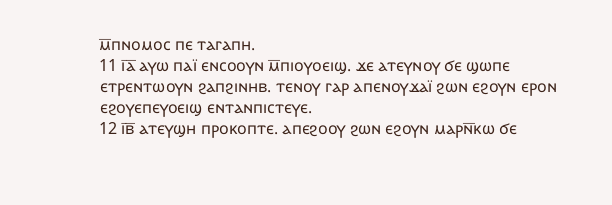ⲙ̅ⲡⲛⲟⲙⲟⲥ ⲡⲉ ⲧⲁⲅⲁⲡⲏ.
11 ⲓ̅ⲁ̅ ⲁⲩⲱ ⲡⲁⲓ̈ ⲉⲛⲥⲟⲟⲩⲛ ⲙ̅ⲡⲓⲟⲩⲟⲉⲓϣ. ϫⲉ ⲁⲧⲉⲩⲛⲟⲩ ϭⲉ ϣⲱⲡⲉ ⲉⲧⲣⲉⲛⲧⲱⲟⲩⲛ ϩⲁⲡϩⲓⲛⲏⲃ. ⲧⲉⲛⲟⲩ ⲅⲁⲣ ⲁⲡⲉⲛⲟⲩϫⲁⲓ̈ ϩⲱⲛ ⲉϩⲟⲩⲛ ⲉⲣⲟⲛ ⲉϩⲟⲩⲉⲡⲉⲩⲟⲉⲓϣ ⲉⲛⲧⲁⲛⲡⲓⲥⲧⲉⲩⲉ.
12 ⲓ̅ⲃ̅ ⲁⲧⲉⲩϣⲏ ⲡⲣⲟⲕⲟⲡⲧⲉ. ⲁⲡⲉϩⲟⲟⲩ ϩⲱⲛ ⲉϩⲟⲩⲛ ⲙⲁⲣⲛ̅ⲕⲱ ϭⲉ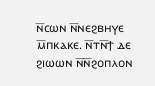ⲛ̅ⲥⲱⲛ ⲛ̅ⲛⲉϩⲃⲏⲩⲉ ⲙ̅ⲡⲕⲁⲕⲉ. ⲛ̅ⲧⲛ̅ϯ ⲇⲉ ϩⲓⲱⲱⲛ ⲛ̅ⲛ̅ϩⲟⲡⲗⲟⲛ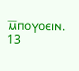ⲙ̅ⲡⲟⲩⲟⲉⲓⲛ.
13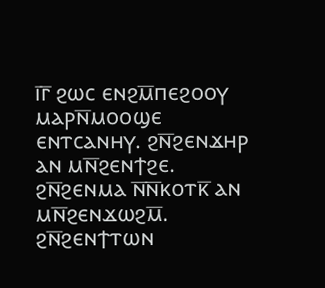ⲓ̅ⲅ̅ ϩⲱⲥ ⲉⲛϩⲙ̅ⲡⲉϩⲟⲟⲩ ⲙⲁⲣⲛ̅ⲙⲟⲟϣⲉ ⲉⲛⲧⲥⲁⲛⲏⲩ. ϩⲛ̅ϩⲉⲛϫⲏⲣ ⲁⲛ ⲙⲛ̅ϩⲉⲛϯϩⲉ. ϩⲛ̅ϩⲉⲛⲙⲁ ⲛ̅ⲛ̅ⲕⲟⲧⲕ̅ ⲁⲛ ⲙⲛ̅ϩⲉⲛϫⲱϩⲙ̅. ϩⲛ̅ϩⲉⲛϯⲧⲱⲛ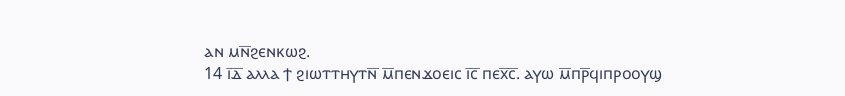ⲁⲛ ⲙⲛ̅ϩⲉⲛⲕⲱϩ.
14 ⲓ̅ⲇ̅ ⲁⲗⲗⲁ ϯ ϩⲓⲱⲧⲧⲏⲩⲧⲛ̅ ⲙ̅ⲡⲉⲛϫⲟⲉⲓⲥ ⲓ̅ⲥ̅ ⲡⲉⲭ̅ⲥ̅. ⲁⲩⲱ ⲙ̅ⲡⲣ̅ϥⲓⲡⲣⲟⲟⲩϣ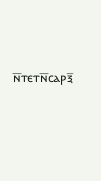ⲛ̅ⲧⲉⲧⲛ̅ⲥⲁⲣⲝ̅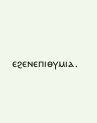ⲉϩⲉⲛⲉⲡⲓⲑⲩⲙⲓⲁ.